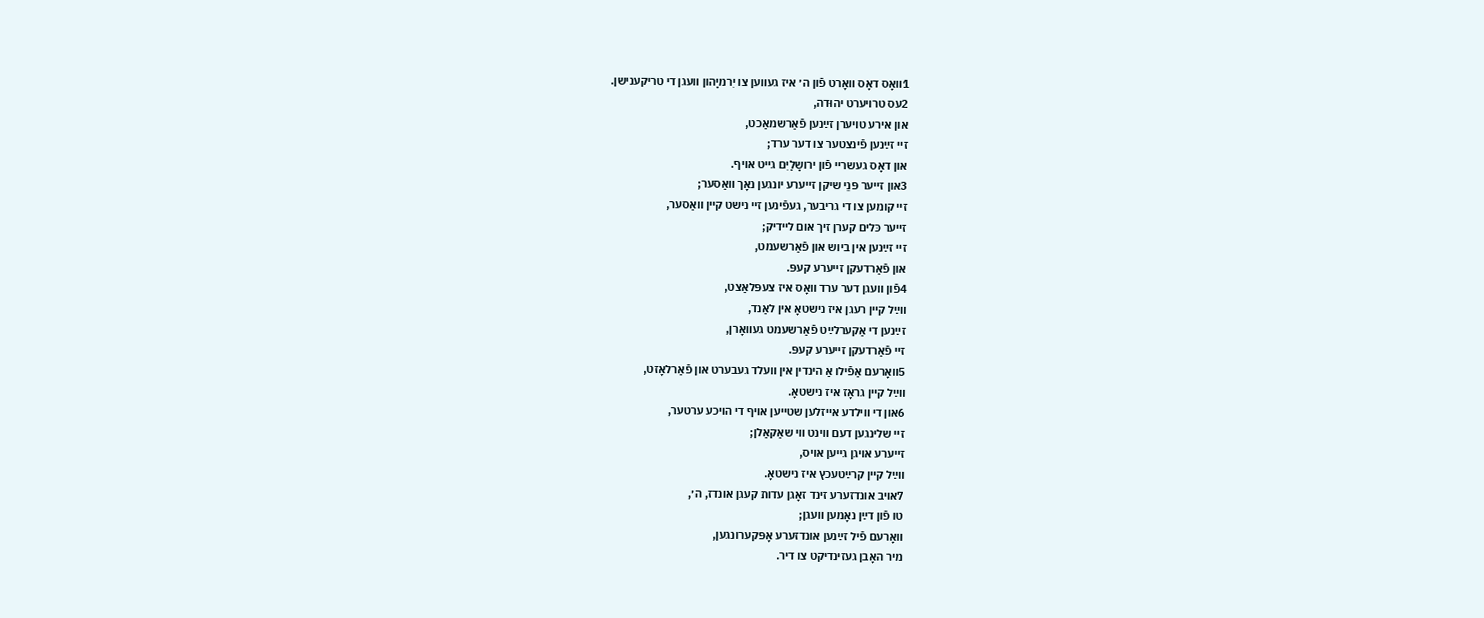1װאָס דאָס װאָרט פֿון ה׳ איז געװען צו יִרמיָהון װעגן די טריקענישן.
2עס טרױערט יהוּדה,
און אירע טױערן זײַנען פֿאַרשמאַכט,
זײ זײַנען פֿינצטער צו דער ערד;
און דאָס געשרײ פֿון ירושָלַיִם גײט אױף.
3און זײער פּנֵי שיקן זײערע יונגען נאָך װאַסער;
זײ קומען צו די גריבער, געפֿינען זײ נישט קײן װאַסער,
זײער כּלים קערן זיך אום לײדיק;
זײ זײַנען אין ביוש און פֿאַרשעמט,
און פֿאַרדעקן זײערע קעפּ.
4פֿון װעגן דער ערד װאָס איז צעפּלאַצט,
װײַל קײן רעגן איז נישטאָ אין לאַנד,
זײַנען די אַקערלײַט פֿאַרשעמט געװאָרן,
זײ פֿאַרדעקן זײערע קעפּ.
5װאָרעם אַפֿילו אַ הינדין אין װעלד געבערט און פֿאַרלאָזט,
װײַל קײן גראָז איז נישטאָ.
6און די װילדע אײזלען שטײען אױף די הױכע ערטער,
זײ שלינגען דעם װינט װי שאַקאַלן;
זײערע אױגן גײען אױס,
װײַל קײן קרײַטעכץ איז נישטאָ.
7אױב אונדזערע זינד זאָגן עדות קעגן אונדז, ה׳,
טו פֿון דײַן נאָמען װעגן;
װאָרעם פֿיל זײַנען אונדזערע אָפּקערונגען,
מיר האָבן געזינדיקט צו דיר.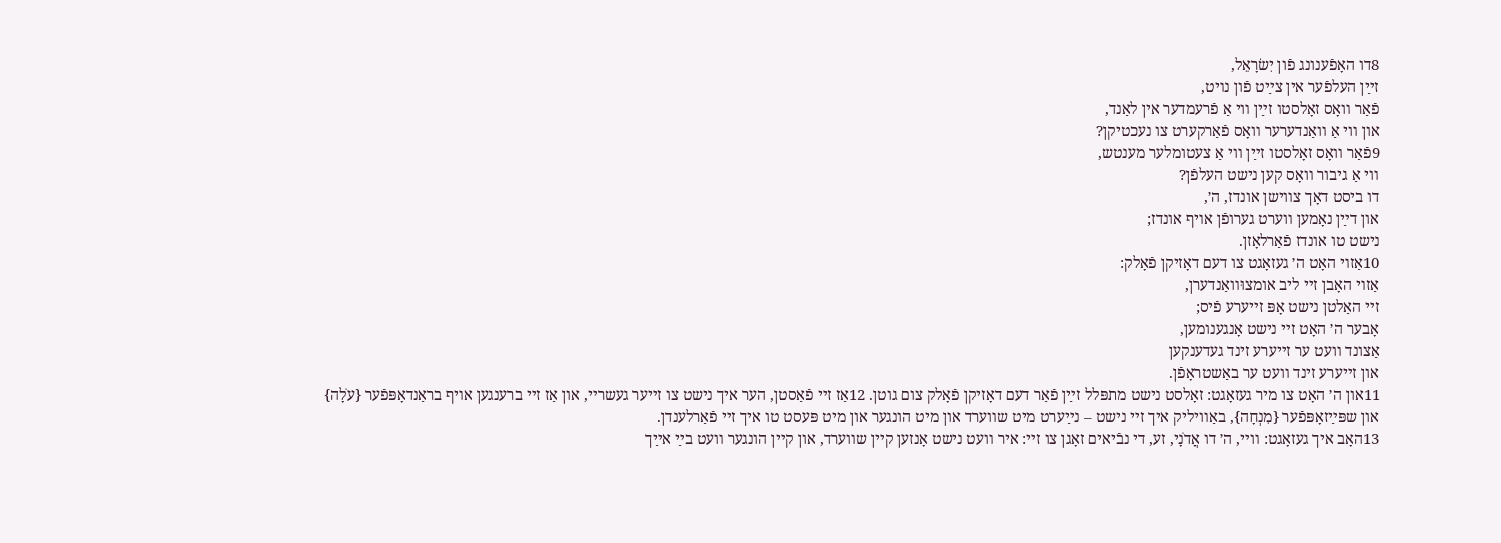8דו האָפֿענונג פֿון יִשׂרָאֵל,
זײַן העלפֿער אין צײַט פֿון נױט,
פֿאַר װאָס זאָלסטו זײַן װי אַ פֿרעמדער אין לאַנד,
און װי אַ װאַנדערער װאָס פֿאַרקערט צו נעכטיקן?
9פֿאַר װאָס זאָלסטו זײַן װי אַ צעטומלער מענטש,
װי אַ גיבור װאָס קען נישט העלפֿן?
דו ביסט דאָך צװישן אונדז, ה׳,
און דײַן נאָמען װערט גערופֿן אױף אונדז;
נישט טו אונדז פֿאַרלאָזן.
10אַזױ האָט ה׳ געזאָגט צו דעם דאָזיקן פֿאָלק:
אַזױ האָבן זײ ליב אומצוּװאַנדערן,
זײ האַלטן נישט אָפּ זײערע פֿיס;
אָבער ה׳ האָט זײ נישט אָנגענומען,
אַצונד װעט ער זײערע זינד געדענקען
און זײערע זינד װעט ער באַשטראָפֿן.
11און ה׳ האָט צו מיר געזאָגט: זאָלסט נישט מתפּלל זײַן פֿאַר דעם דאָזיקן פֿאָלק צום גוטן. 12אַז זײ פֿאַסטן, הער איך נישט צו זײער געשרײ, און אַז זײ ברענגען אױף בראַנדאָפּפֿער {עֹלָה} און שפּײַזאָפּפֿער {מִנְחָה}, באַװיליק איך זײ נישט – נײַערט מיט שװערד און מיט הונגער און מיט פּעסט טו איך זײ פֿאַרלענדן.
13האָב איך געזאָגט: װײ, ה׳ דו אֲדֹנָי, זע, די נבֿיאים זאָגן צו זײ: איר װעט נישט אָנזען קײן שװערד, און קײן הונגער װעט בײַ אײַך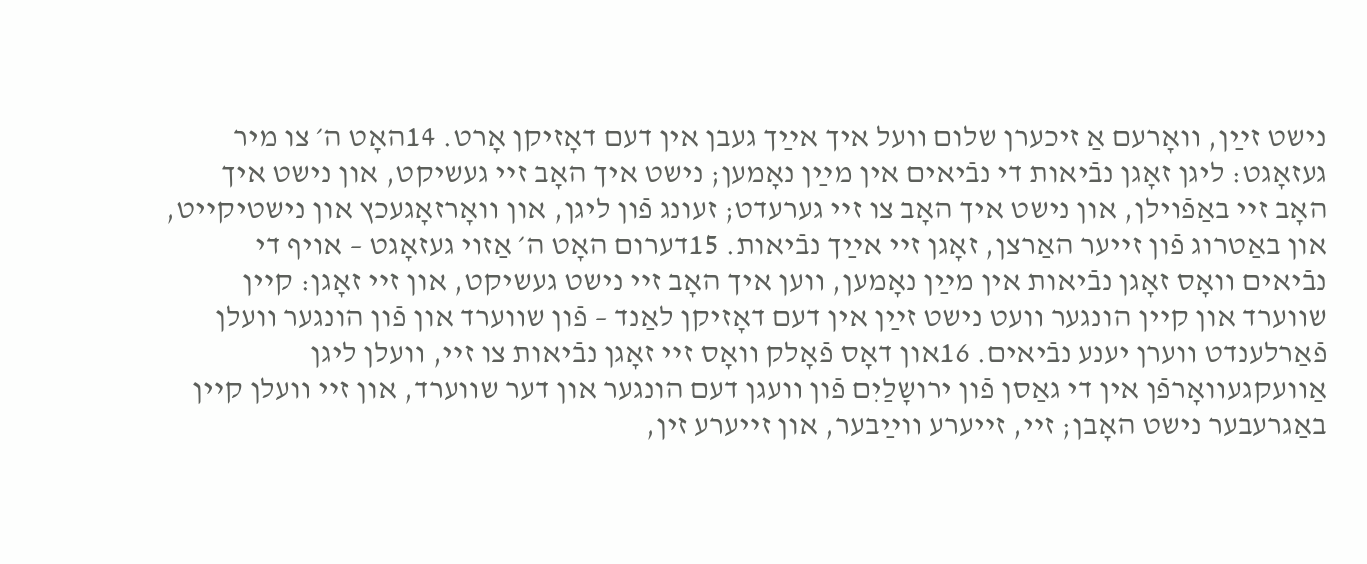נישט זײַן, װאָרעם אַ זיכערן שלום װעל איך אײַך געבן אין דעם דאָזיקן אָרט. 14האָט ה׳ צו מיר געזאָגט: ליגן זאָגן נבֿיאות די נבֿיאים אין מײַן נאָמען; נישט איך האָב זײ געשיקט, און נישט איך האָב זײ באַפֿױלן, און נישט איך האָב צו זײ גערעדט; זעונג פֿון ליגן, און װאָרזאָגעכץ און נישטיקײט, און באַטרוג פֿון זײער האַרצן, זאָגן זײ אײַך נבֿיאות. 15דערום האָט ה׳ אַזױ געזאָגט – אױף די נבֿיאים װאָס זאָגן נבֿיאות אין מײַן נאָמען, װען איך האָב זײ נישט געשיקט, און זײ זאָגן: קײן שװערד און קײן הונגער װעט נישט זײַן אין דעם דאָזיקן לאַנד – פֿון שװערד און פֿון הונגער װעלן פֿאַרלענדט װערן יענע נבֿיאים. 16און דאָס פֿאָלק װאָס זײ זאָגן נבֿיאות צו זײ, װעלן ליגן אַװעקגעװאָרפֿן אין די גאַסן פֿון ירושָלַיִם פֿון װעגן דעם הונגער און דער שװערד, און זײ װעלן קײן באַגרעבער נישט האָבן; זײ, זײערע װײַבער, און זײערע זין,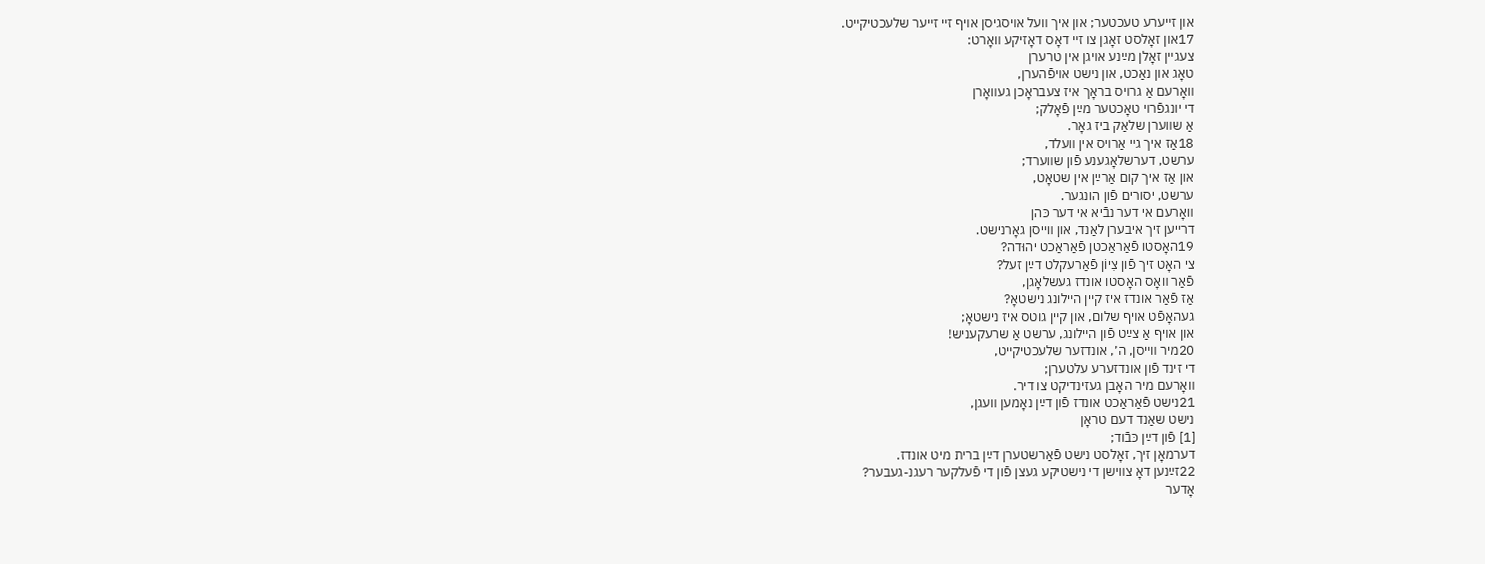און זײערע טעכטער; און איך װעל אױסגיסן אױף זײ זײער שלעכטיקײט.
17און זאָלסט זאָגן צו זײ דאָס דאָזיקע װאָרט:
צעגײן זאָלן מײַנע אױגן אין טרערן
טאָג און נאַכט, און נישט אױפֿהערן,
װאָרעם אַ גרױס בראָך איז צעבראָכן געװאָרן
די יונגפֿרױ טאָכטער מײַן פֿאָלק;
אַ שװערן שלאַק ביז גאָר.
18אַז איך גײ אַרױס אין װעלד,
ערשט, דערשלאָגענע פֿון שװערד;
און אַז איך קום אַרײַן אין שטאָט,
ערשט, יסורים פֿון הונגער.
װאָרעם אי דער נבֿיא אי דער כּהן
דרײען זיך איבערן לאַנד, און װײסן גאָרנישט.
19האָסטו פֿאַראַכטן פֿאַראַכט יהוּדה?
צי האָט זיך פֿון צִיוֹן פֿאַרעקלט דײַן זעל?
פֿאַר װאָס האָסטו אונדז געשלאָגן,
אַז פֿאַר אונדז איז קײן הײלונג נישטאָ?
געהאָפֿט אױף שלום, און קײן גוטס איז נישטאָ;
און אױף אַ צײַט פֿון הײלונג, ערשט אַ שרעקעניש!
20מיר װײסן, ה׳, אונדזער שלעכטיקײט,
די זינד פֿון אונדזערע עלטערן;
װאָרעם מיר האָבן געזינדיקט צו דיר.
21נישט פֿאַראַכט אונדז פֿון דײַן נאָמען װעגן,
נישט שאַנד דעם טראָן
[1] פֿון דײַן כּבֿוד;
דערמאָן זיך, זאָלסט נישט פֿאַרשטערן דײַן ברית מיט אונדז.
22זײַנען דאָ צװישן די נישטיקע געצן פֿון די פֿעלקער רעגנ-געבער?
אָדער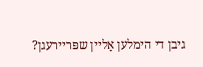גיבן די הימלען אַלײן שפּרײרעגן?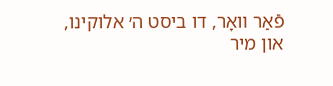פֿאַר װאָר, דו ביסט ה׳ אלוקינו,
און מיר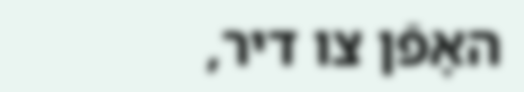האָפֿן צו דיר,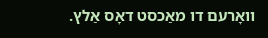װאָרעם דו מאַכסט דאָס אַלץ.